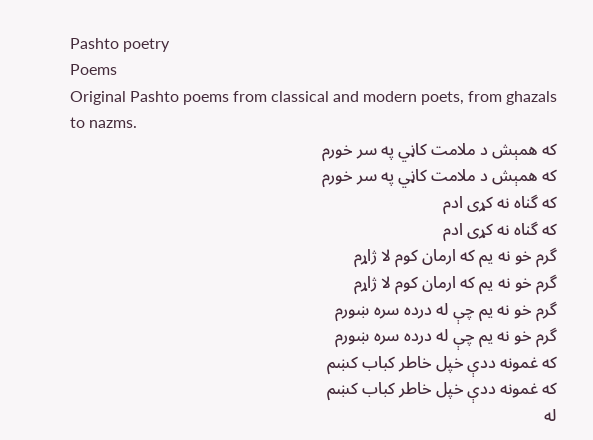Pashto poetry
Poems
Original Pashto poems from classical and modern poets, from ghazals to nazms.
که همېش د ملامت کاڼي په سر خورم
که همېش د ملامت کاڼي په سر خورم
که گناه نه کړی ادم
که گناه نه کړی ادم
گرم خو نه يم که ارمان کوم لا ژاړم
گرم خو نه يم که ارمان کوم لا ژاړم
گرم خو نه يم چې له درده سره ښورم
گرم خو نه يم چې له درده سره ښورم
که غمونه ددې خپل خاطر کباب کښم
که غمونه ددې خپل خاطر کباب کښم
له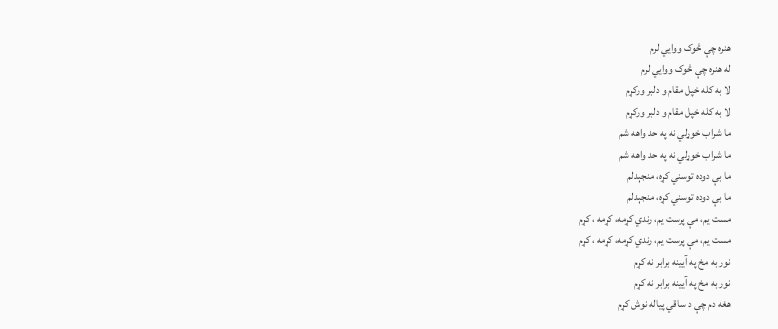هنره چې څوک ووايي لرم
له هنره چې څوک ووايي لرم
لا به کله خپل مقام و دلبر ورکړم
لا به کله خپل مقام و دلبر ورکړم
ما شراب خوړلي نه په حد واهه شم
ما شراب خوړلي نه په حد واهه شم
ما بې دوده توسني کړه، منجېدلم
ما بې دوده توسني کړه، منجېدلم
مست يم، مې پرست يم، رندي کړمه، کړمه ، کړم
مست يم، مې پرست يم، رندي کړمه، کړمه ، کړم
نور به مخ په آيينه برابر نه کړم
نور به مخ په آيينه برابر نه کړم
هغه دم چې د ساقي پياله نوش کړم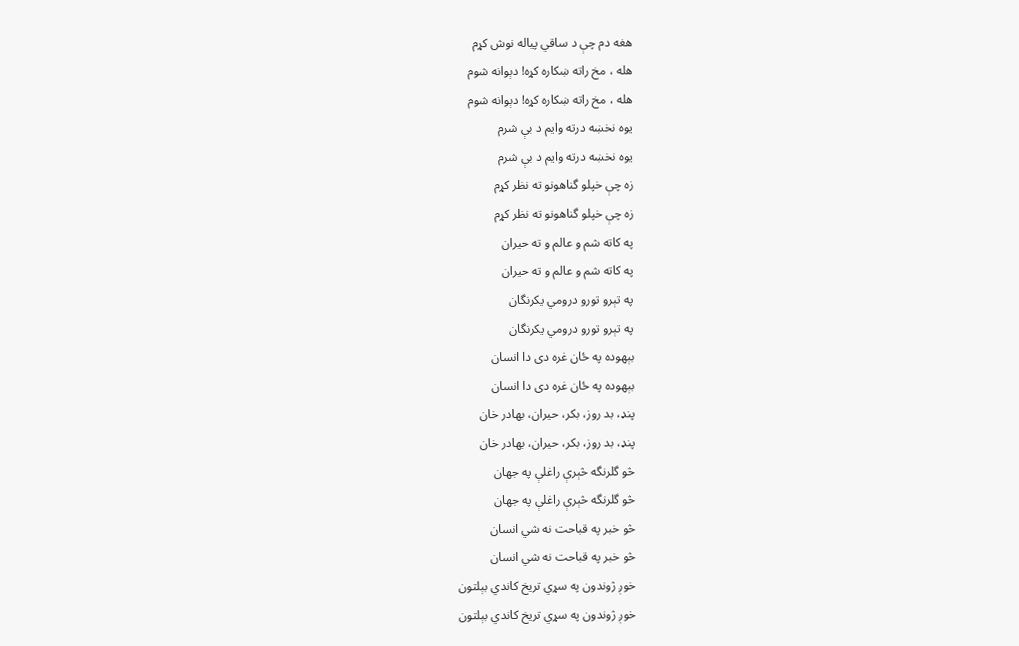هغه دم چې د ساقي پياله نوش کړم
هله ، مخ راته ښکاره کړه! دېوانه شوم
هله ، مخ راته ښکاره کړه! دېوانه شوم
يوه نخښه درته وايم د بې شرم
يوه نخښه درته وايم د بې شرم
زه چې خپلو گناهونو ته نظر کړم
زه چې خپلو گناهونو ته نظر کړم
په کاته شم و عالم و ته حيران
په کاته شم و عالم و ته حيران
په تېرو تورو درومي يکرنگان
په تېرو تورو درومي يکرنگان
بېهوده په ځان غره دی دا انسان
بېهوده په ځان غره دی دا انسان
پنډ، بد روز، بکر، حيران، بهادر خان
پنډ، بد روز، بکر، حيران، بهادر خان
څو گلرنگه څېرې راغلې په جهان
څو گلرنگه څېرې راغلې په جهان
څو خبر په قباحت نه شي انسان
څو خبر په قباحت نه شي انسان
خوږ ژوندون په سړي تريخ کاندي بېلتون
خوږ ژوندون په سړي تريخ کاندي بېلتون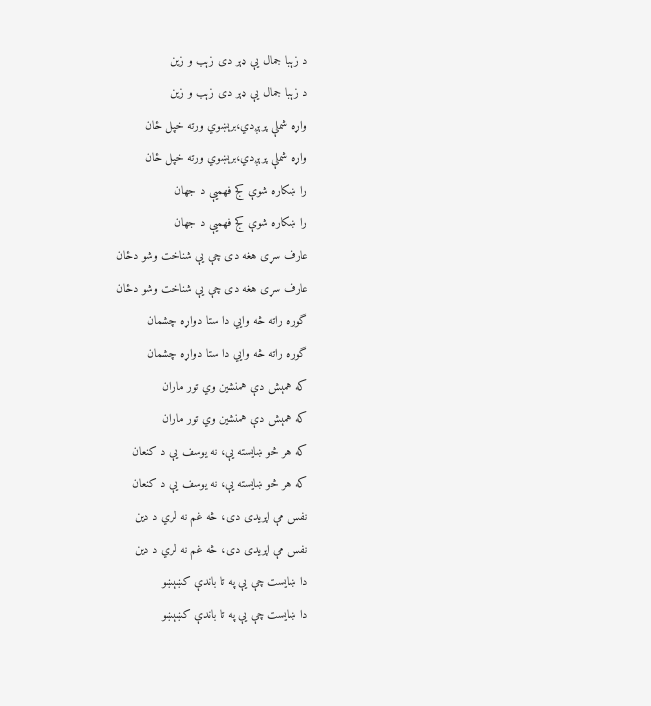د زېبا جمال يې ډېر دی زېب و زين
د زېبا جمال يې ډېر دی زېب و زين
واړه شملې پرېږدي،برېښوي ورته خپل ځان
واړه شملې پرېږدي،برېښوي ورته خپل ځان
را ښکاره شوې کج فهميې د جهان
را ښکاره شوې کج فهميې د جهان
عارف سړی هغه دی چې يې شناخت وشو دځان
عارف سړی هغه دی چې يې شناخت وشو دځان
گوره راته څه وايي دا ستا دواړه چشمان
گوره راته څه وايي دا ستا دواړه چشمان
که همېش دې همنشين وي تور ماران
که همېش دې همنشين وي تور ماران
که هر څو ښايسته يې، نه يوسف يې د کنعان
که هر څو ښايسته يې، نه يوسف يې د کنعان
نفس مې اپريدی دی، څه غم نه لري د دين
نفس مې اپريدی دی، څه غم نه لري د دين
دا ښايست چې يې په تا باندې کښېښو
دا ښايست چې يې په تا باندې کښېښو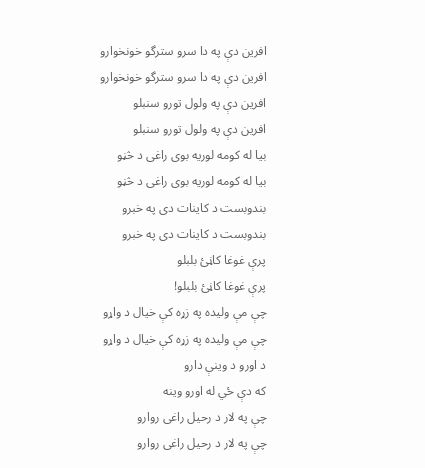افرين دې په دا سرو سترگو خونخوارو
افرين دې په دا سرو سترگو خونخوارو
افرين دې په ولول تورو سنبلو
افرين دې په ولول تورو سنبلو
بيا له کومه لوريه بوی راغی د څڼو
بيا له کومه لوريه بوی راغی د څڼو
بندوبست د کاينات دی په خبرو
بندوبست د کاينات دی په خبرو
پرې غوغا کاڼئ بلبلو
پرې غوغا کاڼئ بلبلو!
چې مې وليده په زړه کې خيال د واړو
چې مې وليده په زړه کې خيال د واړو
د اورو د وينې دارو
که دې ځي له اورو وينه
چې په لار د رحيل راغی روارو
چې په لار د رحيل راغی روارو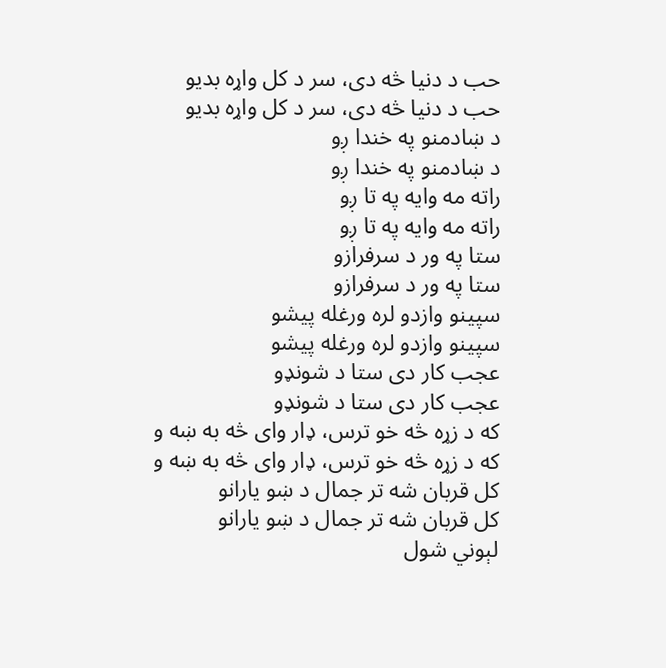حب د دنيا څه دی، سر د کل واړه بديو
حب د دنيا څه دی، سر د کل واړه بديو
د ښادمنو په خندا ږو
د ښادمنو په خندا ږو
راته مه وايه په تا ږو
راته مه وايه په تا ږو
ستا په ور د سرفرازو
ستا په ور د سرفرازو
سپينو وازدو لره ورغله پيشو
سپينو وازدو لره ورغله پيشو
عجب کار دی ستا د شونډو
عجب کار دی ستا د شونډو
که د زړه څه خو ترس، ډار وای څه به ښه و
که د زړه څه خو ترس، ډار وای څه به ښه و
کل قربان شه تر جمال د ښو يارانو
کل قربان شه تر جمال د ښو يارانو
لېوني شول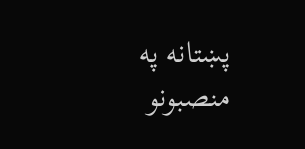پښتانه په منصبونو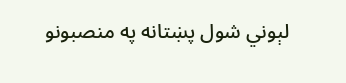لېوني شول پښتانه په منصبونو